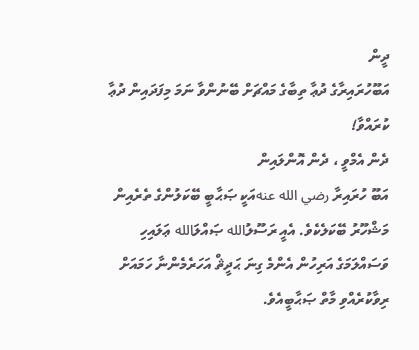ދީން
އަބޫހުރައިރާގެ ދުޢާ ތިބާގެ މައްޗަށް ބޭނުންވާ ނަމަ މިފަދައިން ދުޢާ ކުރައްވާ!
ދެން އެމްވީ ، ދެން އޮންލައިން
އަބޫ ހުރައިރާ رضي الله عنهއަކީ ޞަޙާބީ ބޭކަލުންގެ ތެރެއިން މަޝްހޫރު ބޭކަލެކެވެ. އެއީ ރަސޫލުالله ޞައްލަالله ޢަލައިހި ވަސައްލަމަގެ އަރިހުން އެންމެ ގިނަ ޙަދީޘް އަހަރެމެންނާ ހަމައަށް ރިވާކުރެއްވި މާތް ޞަޙާބީއެވެ.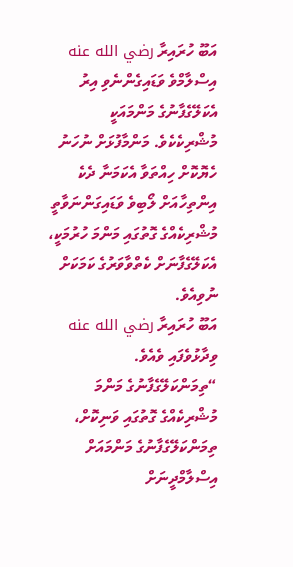އަބޫ ހުރައިރާ رضي الله عنه އިސްލާމްވެ ވަޑައިގެންނެވި އިރު އެކަލޭގެފާނުގެ މަންމައަކީ މުޝްރިކެކެވެ. މަންމާފުޅަށް ނުހަނު ހެޔޮކޮށް ހިއްތަވާ އެކަމަނާ ދެކެ އިންތިހާއަށް ލޯބިވެ ވަޑައިގަންނަވާތީ މުޝްރިކެއްގެ ގޮތުގައި މަންމަ ހުރުމަކީ، އެކަލޭގެފާނަށް ކެތްވާވަރުގެ ކަމަކަށް ނުވިއެވެ.
އަބޫ ހުރައިރާ رضي الله عنه ވިދާޅުވެފައި ވެއެވެ.
“ތިމަންކަލޭގެފާނުގެ މަންމަ މުޝްރިކެއްގެ ގޮތުގައި ވަނިކޮށް، ތިމަންކަލޭގެފާނުގެ މަންމައަށް އިސްލާމްދީނަށް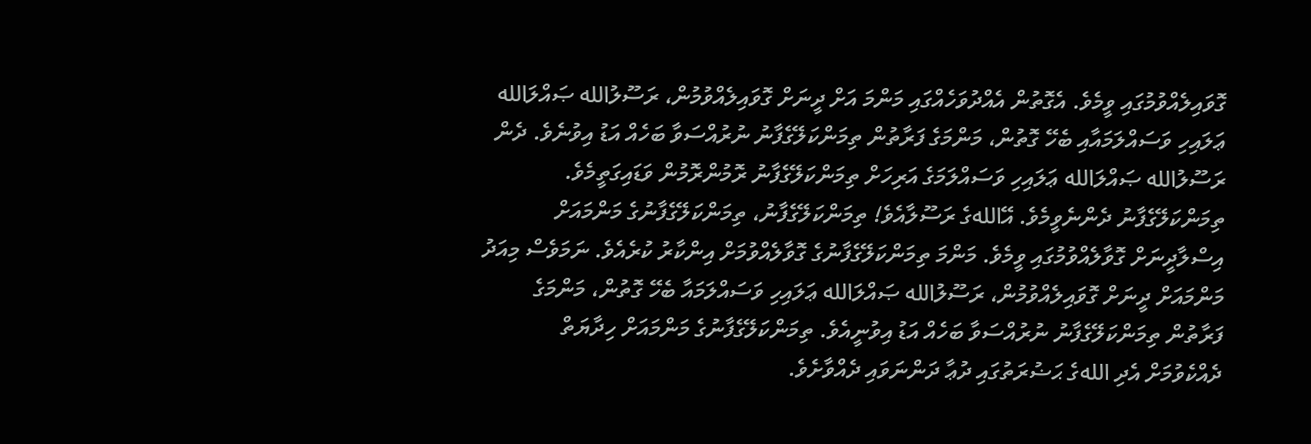ގޮވައިލެއްވުމުގައި ވީމެވެ. އެގޮތުން އެއްދުވަހެއްގައި މަންމަ އަށް ދީނަށް ގޮވައިލެއްވުމުން، ރަސޫލުالله ޞައްލަالله ޢަލައިހި ވަސައްލަމައާއި ބެހޭ ގޮތުން، މަންމަގެ ފަރާތުން ތިމަންކަލޭގެފާނު ނުރުއްސަވާ ބަހެއް އަޑު އިވުނެވެ. ދެން ރަސޫލުالله ޞައްލަالله ޢަލައިހި ވަސައްލަމަގެ އަރިހަށް ތިމަންކަލޭގެފާނު ރޮމުންރޮމުން ވަޑައިގަތީމެވެ. ތިމަންކަލޭގެފާނު ދެންނެވީމެވެ. އޭاللهގެ ރަސޫލާއެވެ! ތިމަންކަލޭގެފާނު، ތިމަންކަލޭގެފާނުގެ މަންމައަށް އިސްލާދީނަށް ގޮވާލެއްވުމުގައި ވީމެވެ. މަންމަ ތިމަންކަލޭގެފާނުގެ ގޮވާލެއްވުމަށް އިންކާރު ކުރެއެވެ. ނަމަވެސް މިއަދު މަންމައަށް ދީނަށް ގޮވައިލެއްވުމުން، ރަސޫލުالله ޞައްލަالله ޢަލައިހި ވަސައްލަމައާ ބެހޭ ގޮތުން، މަންމަގެ ފަރާތުން ތިމަންކަލޭގެފާނު ނުރުއްސަވާ ބަހެއް އަޑު އިވުނީއެވެ. ތިމަންކަލޭގެފާނުގެ މަންމައަށް ހިދާޔަތް ދެއްކެވުމަށް އެދި اللهގެ ޙަޟުރަތުގައި ދުޢާ ދަންނަވައި ދެއްވާށެވެ.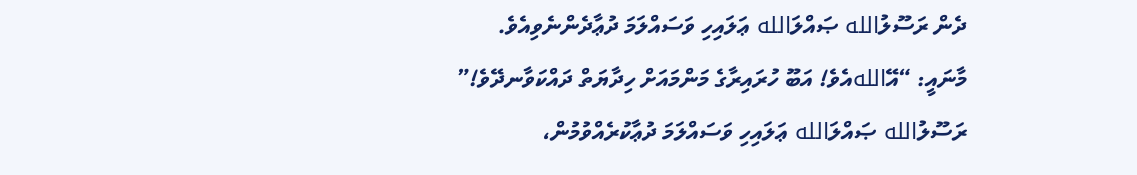ދެން ރަސޫލުالله ޞައްލަالله ޢަލައިހި ވަސައްލަމަ ދުޢާދެންނެވިއެވެ.
މާނައީ: “އޭاللهއެވެ! އަބޫ ހުރައިރާގެ މަންމައަށް ހިދާޔަތް ދައްކަވާނދޭވެ!”
ރަސޫލުالله ޞައްލަالله ޢަލައިހި ވަސައްލަމަ ދުޢާކުރެއްވުމުން،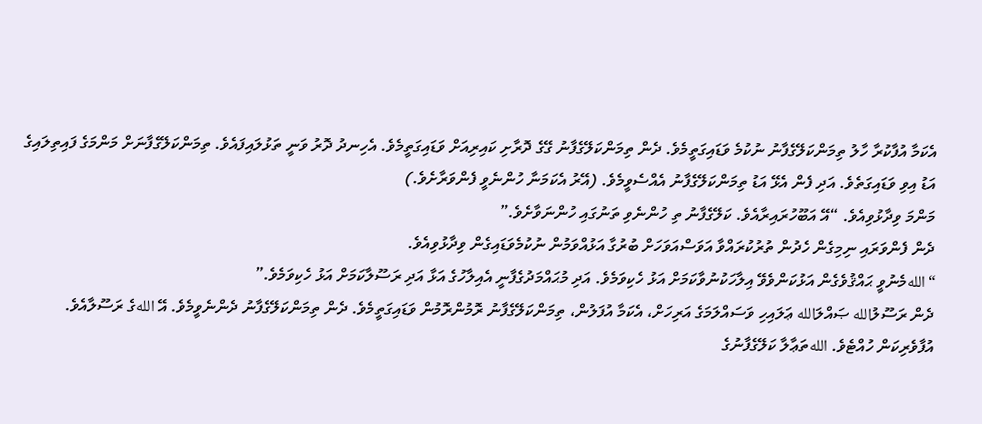އެކަމާ އުފާކުރާ ހާލު ތިމަންކަލޭގެފާނު ނުކުމެ ވަޑައިގަތީމެވެ. ދެން ތިމަންކަލޭގެފާނު ގޭގެ ދޮރާށި ކައިރިއަށް ވަޑައިގަތީމެވެ. އެހިނދު ދޮރު ވަނީ ތަޅުލައިފައެވެ. ތިމަންކަލޭގެފާނަށް މަންމަގެ ފައިތިލައިގެ އަޑު އިވި ވަޑައިގަތެވެ. އަދި ފެން އެޅޭ އަޑު ތިމަންކަލޭގެފާނު އެއްސެވީމެވެ. (އޭރު އެކަމަނާ ހުންނެވީ ފެންވަރާށެވެ.)
މަންމަ ވިދާޅުވިއެވެ. “އޭ އަބޫހުރައިރާއެވެ. ކަލޭގެފާނު ތި ހުންނެވި ތަނުގައި ހުންނަވާށެވެ.”
ދެން ފެންވަރައި ނިމިގެން ހެދުން ތުރުކުރައްވާ އަވަސްއަވަހަށް ބުރުގާ އަޅުއްވަމުން ނުކުމެވަޑައިގެން ވިދާޅުވިއެވެ.
“اللهމެނުވީ ޙައްޤުވެގެން އަޅުކަންވެވޭ އިލާހަކުނުވާކަމަށް އަޅު ހެކިވަމެވެ. އަދި މުޙައްމަދުގެފާނީ އެއިލާހުގެ އަޅާ އަދި ރަސޫލާކަމަށް އަޅު ހެކިވަމެވެ.”
ދެން ރަސޫލުالله ޞައްލަالله ޢަލައިހި ވަސައްލަމަގެ އަރިހަށް، އެކަމާ އުފަލުން، ތިމަންކަލޭގެފާނު ރޮމުންރޮމުން ވަޑައިގަތީމެވެ. ދެން ތިމަންކަލޭގެފާނު ދެންނެވީމެވެ. އޭ اللهގެ ރަސޫލާއެވެ. އުފާވެރިކަން ހުއްޓެވެ. اللهތަޢާލާ ކަލޭގެފާނުގެ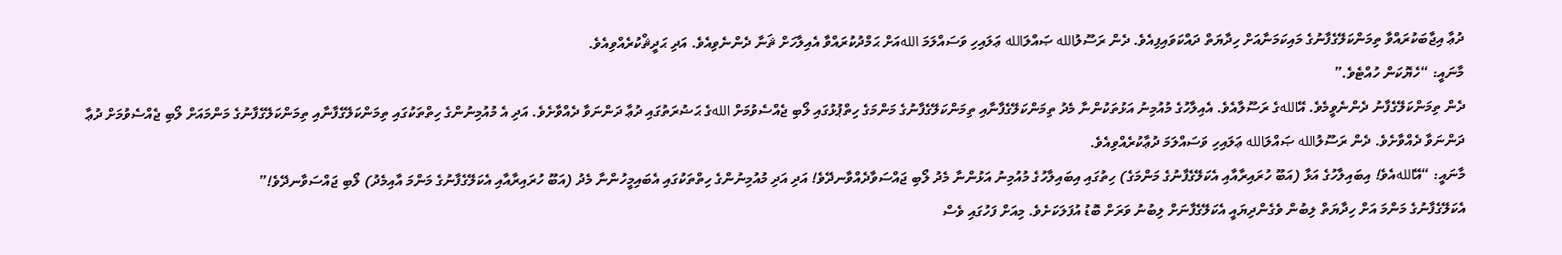ދުޢާ އިޖާބަކުރައްވާ ތިމަންކަލޭގެފާނުގެ މައިކަމަނާއަށް ހިދާޔަތް ދައްކަވައިފިއެވެ. ދެން ރަސޫލުالله ޞައްލަالله ޢަލައިހި ވަސައްލަމަ اللهއަށް ޙަމްދުކުރައްވާ އެއިލާހަށް ޘަނާ ދެންނެވިއެވެ. އަދި ޙަދީޘްކުރެއްވިއެވެ.
މާނައީ: “ހެޔޮކަން ހުއްޓެވެ.”
ދެން ތިމަންކަލޭގެފާނު ދެންނެވީމެވެ. އޭاللهގެ ރަސޫލާއެވެ. އެއިލާހުގެ މުއުމިނު އަޅުތަކުންނާ މެދު ތިމަންކަލޭގެފާނާއި ތިމަންކަލޭގެފާނުގެ މަންމަގެ ހިތްޕުޅުގައި ލޯބި ޖެއްސެވުމަށް اللهގެ ޙަޟުރަތުގައި ދުޢާ ދަންނަވާ ދެއްވާށެވެ. އަދި އެ މުއުމިނުންގެ ހިތްތަކުގައި ތިމަންކަލޭގެފާނާއި ތިމަންކަލޭގެފާނުގެ މަންމައަށް ލޯބި ޖެއްސެވުމަށް ދުޢާ ދަންނަވާ ދެއްވާށެވެ. ދެން ރަސޫލުالله ޞައްލަالله ޢަލައިހި ވަސައްލަމަ ދުޢާކުރެއްވިއެވެ.
މާނައީ: “އޭاللهއެވެ! އިބައިލާހުގެ އަޅާ (އަބޫ ހުރައިރާއާއި އެކަލޭގެފާނުގެ މަންމަގެ) ހިތުގައި އިބައިލާހުގެ މުއުމިނު އަޅުންނާ މެދު ލޯބި ޖައްސަވާދެއްވާނދޭވެ! އަދި އަދި މުއުމިނުންގެ ހިތްތަކުގައި އެބައިމީހުންނާ މެދު (އަބޫ ހުރައިރާއާއި އެކަލޭގެފާނުގެ މަންމަ އާއިމެދު) ލޯބި ޖައްސަވާނދޭވެ!”
އެކަލޭގެފާނުގެ މަންމަ އަށް ހިދާޔަތް ލިބުން ވެގެންދިޔައީ އެކަލޭގެފާނަށް ލިބުނު ވަރަށް ބޮޑު އުފަލަކަށެވެ. މިއަށް ފަހުގައި ވެސް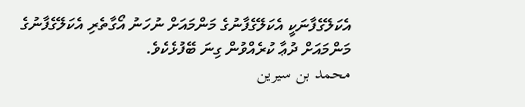އެކަލޭގެފާނަކީ އެކަލޭގެފާނުގެ މަންމައަށް ނުހަނު އޯގާތެރި އެކަލޭގެފާނުގެ މަންމައަށް ދުޢާ ކުރެއްވުން ގިނަ ބޭފުޅެކެވެ.
محمد بن سيرين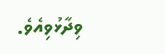ވިދާޅުވިއެވެ.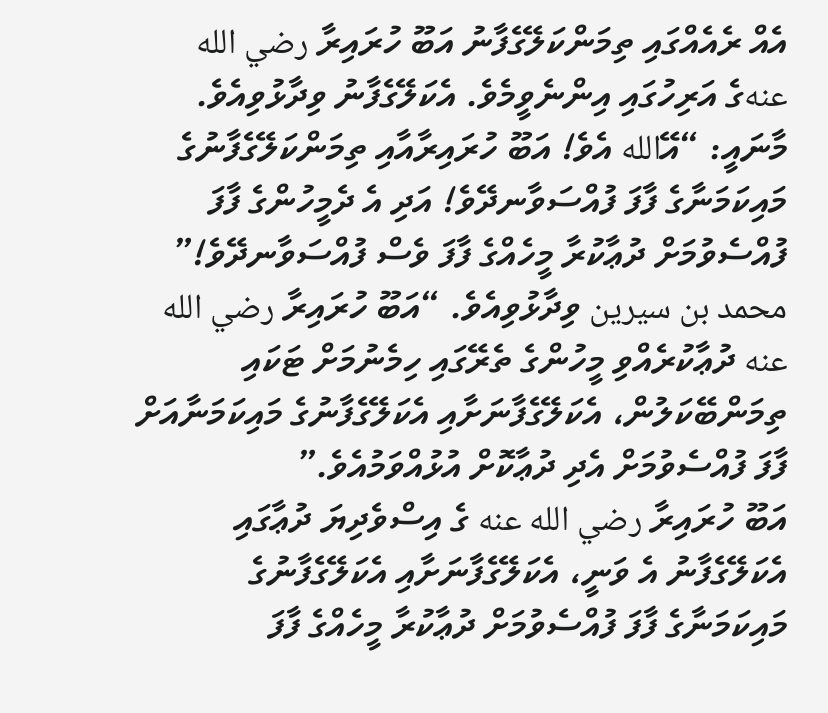އެއް ރެއެއްގައި ތިމަންކަލޭގެފާނު އަބޫ ހުރައިރާ رضي الله عنهގެ އަރިހުގައި އިންނެވީމެވެ. އެކަލޭގެފާނު ވިދާޅުވިއެވެ.
މާނައީ: “އޭالله އެވެ! އަބޫ ހުރައިރާއާއި ތިމަންކަލޭގެފާނުގެ މައިކަމަނާގެ ފާފަ ފުއްސަވާނދޭވެ! އަދި އެ ދެމީހުންގެ ފާފަ ފުއްސެވުމަށް ދުޢާކުރާ މީހެއްގެ ފާފަ ވެސް ފުއްސަވާނދޭވެ!”
محمد بن سيرين ވިދާޅުވިއެވެ. “އަބޫ ހުރައިރާ رضي الله عنه ދުޢާކުރެއްވި މީހުންގެ ތެރޭގައި ހިމެނުމަށް ޓަކައި ތިމަންބޭކަލުން، އެކަލޭގެފާނަށާއި އެކަލޭގެފާނުގެ މައިކަމަނާއަށް ފާފަ ފުއްސެވުމަށް އެދި ދުޢާކޮށް އުޅުއްވަމުއެވެ.”
އަބޫ ހުރައިރާ رضي الله عنه ގެ އިސްވެދިޔަ ދުޢާގައި އެކަލޭގެފާނު އެ ވަނީ، އެކަލޭގެފާނަށާއި އެކަލޭގެފާނުގެ މައިކަމަނާގެ ފާފަ ފުއްސެވުމަށް ދުޢާކުރާ މީހެއްގެ ފާފަ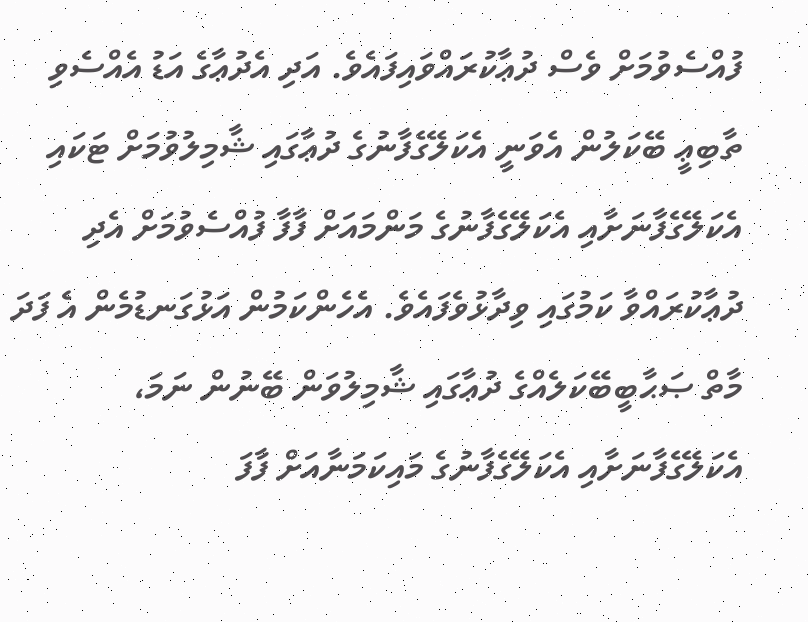ފުއްސެވުމަށް ވެސް ދުޢާކުރައްވައިފައެވެ. އަދި އެދުޢާގެ އަޑު އެއްސެވި ތާބިޢީ ބޭކަލުން އެވަނީ އެކަލޭގެފާނުގެ ދުޢާގައި ޝާމިލުވުމަށް ޓަކައި އެކަލޭގެފާނަށާއި އެކަލޭގެފާނުގެ މަންމައަށް ފާފާ ފުއްސެވުމަށް އެދި ދުޢާކުރައްވާ ކަމުގައި ވިދާޅުވެފައެވެ. އެހެންކަމުން އަޅުގަނޑުމެން އެ ފަދަ މާތް ޞަޙާބީބޭކަލެއްގެ ދުޢާގައި ޝާމިލުވަން ބޭނުން ނަމަ، އެކަލޭގެފާނަށާއި އެކަލޭގެފާނުގެ މައިކަމަނާއަށް ފާފަ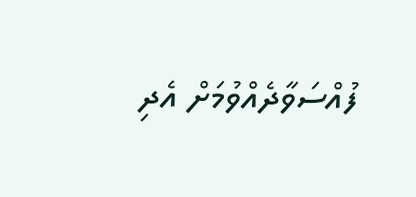ފުއްސަވާދެއްވުމަށް އެދި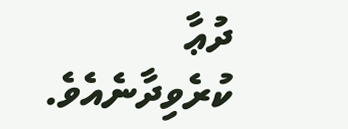ދުޢާ ކުރެވިދާނެއެވެ.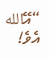“އޭالله އެވެ!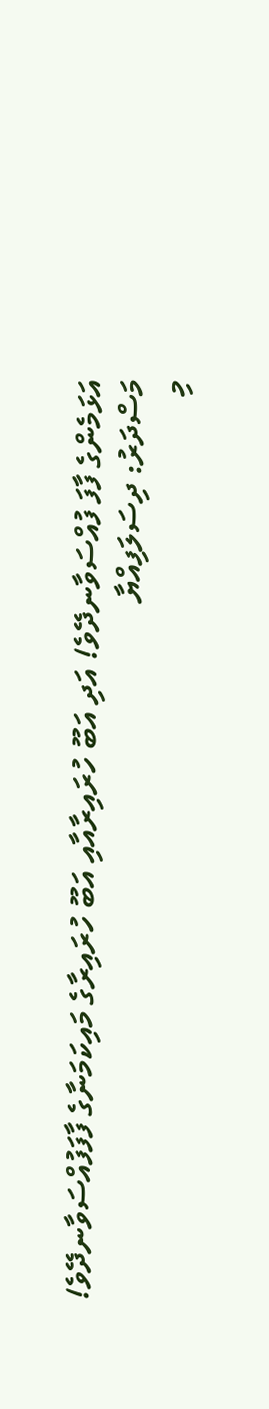އަޅަމެންގެ ފާފަ ފުއްސަވާނދޭވެ! އަދި އަބޫ ހުރައިރާއާއި އަބޫ ހުރައިރާގެ މައިކަމަނާގެ ފާފަފުއްސަވާނދޭވެ!
މަސްދަރު: ދިސަލަފިއްޔާ
މި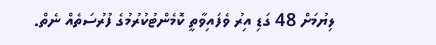ލިޔުމަށް 48 ގަޑި އިރު ވެފައިވާތީ ކޮމެންޓުކުރުމުގެ ފުރުސަތެއް ނެތް.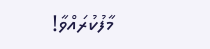މާފުކުރައްވާ!